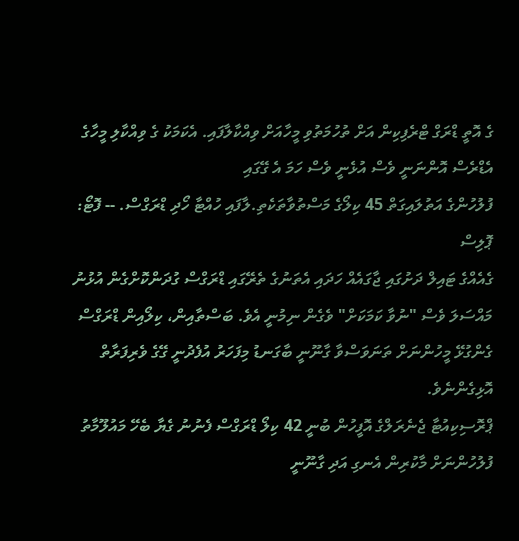ގެ އޮތީ ޑްރަގް ޓްރެފިކިން އަށް ތުހުމަތުވި މީހާއަށް ވިއްކާލާފައި. އެކަމަކު ގެ ވިއްކާލި މީހާގެ އެޑްރެސް އޮންނަނީ ވެސް އުޅެނީ ވެސް ހަމަ އެ ގޭގައި
ފުލުހުންގެ އަތުލައިގަތް 45 ކިލޯގެ މަސްތުވާތަކެތި.ލާފައި ހުއްޓާ ހޯދި ޑްރަގްސް. -- ފޮޓޯ: ޕޮލިސް
ގެއެއްގެ ޓައިލް ދަށުގައި ޖާގައެއް ހަދައި އެތަނުގެ ތެރޭގައި ޑްރަގްސް ގުދަންކޮށްގެން އުޅުނު މައްސަލަ ވެސް "ނުވާ ކަމަކަށް" ވެގެން ނިމުނީ އެވެ. ބަސްތާއިން، ކިލޯއިން ޑްރަގްސް ގެންގުޅޭ މީހުންނަށް ތަނަވަސްވާ ގާނޫނީ ބާގަނޑު މިފަހަރު އުފެދުނީ ގޭގެ ވެރިފަރާތް އޮޅިގެންނެވެ.
ޕްރޮސިކިއުޓާ ޖެނެރަލްގެ އޮފީހުން ބުނީ 42 ކިލޯ ޑްރަގްސް ފެނުނު ގެޔާ ބެހޭ މައުލޫމާތު ފުލުހުންނަށް މާކުރިން އެނގި އަދި ގާނޫނީ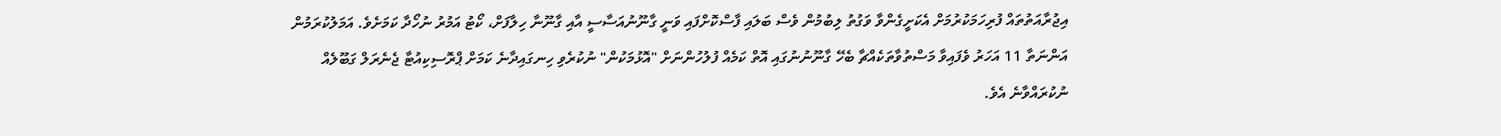އިޖުރާއަތުތައް ފުރިހަމަކުރުމަށް އެކަށީގެންވާ ވަގުތު ލިބުމުން ވެސް ބަލައި ފާސްކޮށްފައި ވަނީ ގާނޫނުއަސާސީ އާއި ގާނޫނާ ހިލާފަށް، ކޯޓު އަމުރު ނުހޯދާ ކަމަށެވެ. އަމަލުކުރަމުން އަންނަތާ 11 އަހަރު ވެފައިވާ މަސްތުވާތަކެއްޗާ ބެހޭ ގާނޫނުނުގައި އޮތް ކަމެއް ފުލުހުންނަށް "އޮޅުމަކުން" ނުކުރެވި ހިނގައިދާނެ ކަމަށް ޕްރޮސިކިއުޓާ ޖެނެރަލް ގަބޫލެއް ނުކުރައްވާނެ އެވެ.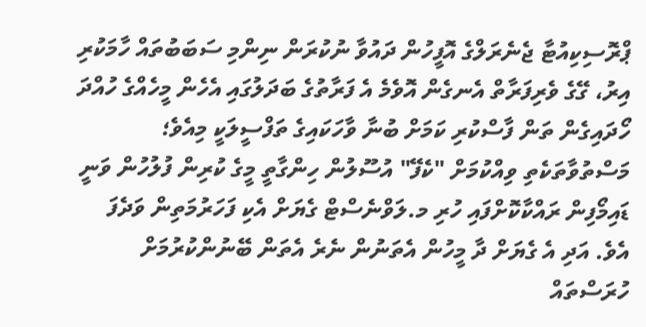ޕްރޮސިކިއުޓާ ޖެނެރަލްގެ އޮފީހުން ދައުވާ ނުކުރަން ނިންމި ސަބަބުތައް ހާމަކުރި އިރު، ގޭގެ ވެރިފަރާތް އެނގެން އޮވެމެ އެ ފަރާތުގެ ބަދަލުގައި އެހެން މީހެއްގެ ހުއްދަ ހޯދައިގެން ތަން ފާސްކުރި ކަމަށް ބުނާ ވާހަކައިގެ ތަފްސީލަކީ މިއެވެ؛
މަސްތުވާތަކެތި ވިއްކުމަށް "ކެފޭ" އުސޫލުން ހިންގާތީ މީގެ ކުރިން ފުލުހުން ވަނީ ޑައިމޯފިން ރައްކާކޮށްފައި ހުރި މ.ލަވްނެސްޓް ގެޔަށް އެކި ފަހަރުމަތިން ވަދެފަ އެވެ. އަދި އެ ގެޔަށް ދާ މީހުން އެތަނުން ނެރެ އެތަން ބޭނުންކުރުމަށް ހުރަސްތައް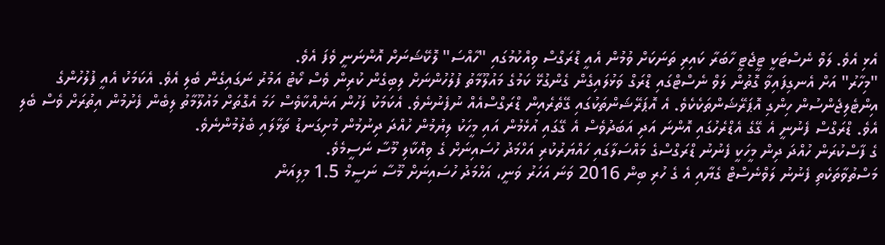އެޅި އެވެ. ލަވް ނެސްޓަކީ ޓީޖެޓީ ހާބަރާ ކައިރި ތަނަކަށް ވުމުން އެއީ ޑްރަގްސް ވިއްކުމުގައި "ހާއްސަ" ލޮކޭޝަނަށް އޮންނަނީ ވެފަ އެވެ.
"މިހާރު" އަށް އެނގިފައިވާ ގޮތުން ލަވް ނެސްޓްގައި ޑްރަގް ވަޅުލައިގެން ގެންގުޅޭ ކަމުގެ މައުލޫމާތު ފުލުހުންނަށް ލިބިގެން ކުރިން ވެސް ކޯޓު އަމުރު ނަގައިގެން ބެލި އެވެ. އެކަމަކު އެއީ ފުލުހުންގެ އިންޓެލިޖެންސުން ހިންގި އޮޕަރޭޝަންތަކެކެވެ. އެ އޮޕަރޭޝަންތަކުގައި ގޭތެރެއިން ޑްރަގްސްއެއް ނުފެނުނެވެ. އެކަމަކު ފަހުން އަނެއްކާވެސް ހަމަ އެގޮތަށް މައުލޫމާތު ލިބެން ފެށުމުން އިތުރަށް ވެސް ބެލި އެވެ. ޑްރަގްސް ފެނުނީ އެ ގޭގެ އެޑްރެހުގައި އޮންނަ އަދި އަބަދުވެސް އެ ގޭގައި އުޅެމުން އައި މީހަކު ލިޔުމުން ހުއްދަ ދިނުމުން މުށިގަނޑު ތަޅާލައި ބެލުމުންނެވެ.
ގެ ފާސްކުރަން ހުއްދަ ދިން މީހަކީ ފެނުނު ޑްރަގްސްގެ މައްސަލާގައި ހައްޔަރުކުރި އަހްމަދު ހުސައިނަށް ގެ ވިއްކާލި މޫސާ ނަސީމެވެ.
މަސްތުވާތަކެތި ފެނުނު ލަވްނެސްޓް ގެޔާއި އެ ގެ ހުރި ބިން 2016 ވަނަ އަހަރު ވަނީ، އަހްމަދު ހުސައިނަށް މޫސާ ނަސީމް 1.5 މިލިއަން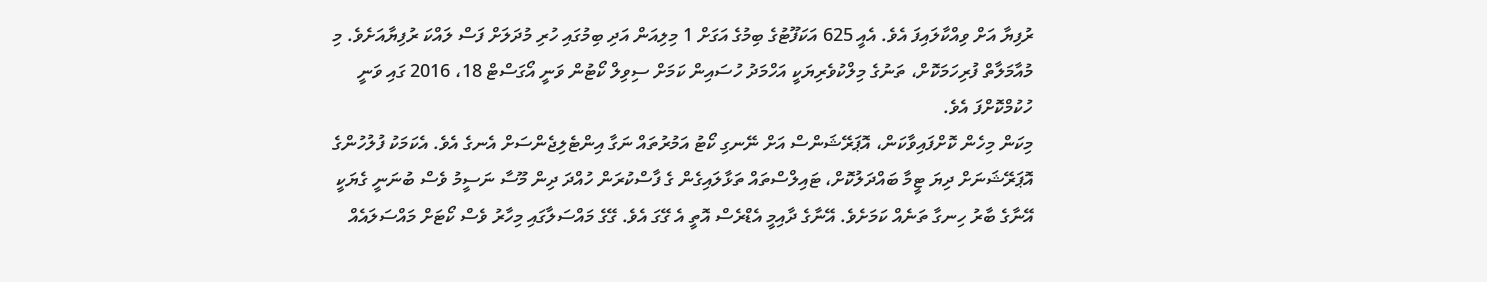ރުފިޔާ އަށް ވިއްކާލައިފަ އެވެ. އެއީ 625 އަކަފޫޓުގެ ބިމުގެ އަގަށް 1 މިލިއަން އަދި ބިމުގައި ހުރި މުދަލަށް ފަސް ލައްކަ ރުފިޔާއަށެވެ. މި މުއާމަލާތް ފުރިހަމަކޮށް، ތަނުގެ މިލްކުވެރިޔަކީ އަހްމަދު ހުސައިން ކަމަށް ސިވިލް ކޯޓުން ވަނީ އޯގަސްޓް 18، 2016 ގައި ވަނީ ހުކުމްކޮށްފަ އެވެ.
މިކަން މިހެން ކޮށްފައިވާކަން، އޮޕަރޭޝަންސް އަށް ނޭނގި ކޯޓު އަމުރުތައް ނަގާ އިންޓެލިޖެންސަށް އެނގެ އެވެ. އެކަމަކު ފުލުހުންގެ އޮޕަރޭޝަނަށް ދިޔަ ޓީމާ ބައްދަލުކޮށް، ޓައިލްސްތައް ތަޅާލައިގެން ގެ ފާސްކުރަން ހުއްދަ ދިން މޫސާ ނަސީމު ވެސް ބުނަނީ ގެޔަކީ އޭނާގެ ބާރު ހިނގާ ތަނެއް ކަމަށެވެ. އޭނާގެ ދާއިމީ އެޑްރެސް އޮތީ އެ ގޭގަ އެވެ. ގޭގެ މައްސަލާގައި މިހާރު ވެސް ކޯޓަށް މައްސަލައެއް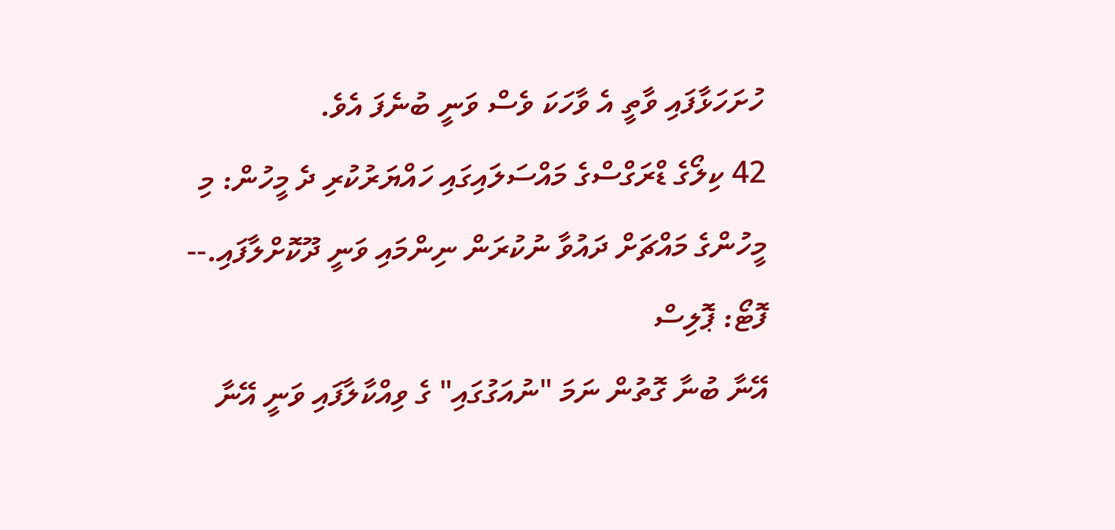ހުށަހަޅާފައި ވާތީ އެ ވާހަކަ ވެސް ވަނީ ބުނެފަ އެވެ.
42 ކިލޯގެ ޑްރަގްސްގެ މައްސަލައިގައި ހައްޔަރުކުރި ދެ މީހުން: މި މީހުންގެ މައްޗަށް ދައުވާ ނުކުރަން ނިންމައި ވަނީ ދޫކޮށްލާފައި.-- ފޮޓޯ: ޕޮލިސް
އޭނާ ބުނާ ގޮތުން ނަމަ "ނުއަގުގައި" ގެ ވިއްކާލާފައި ވަނީ އޭނާ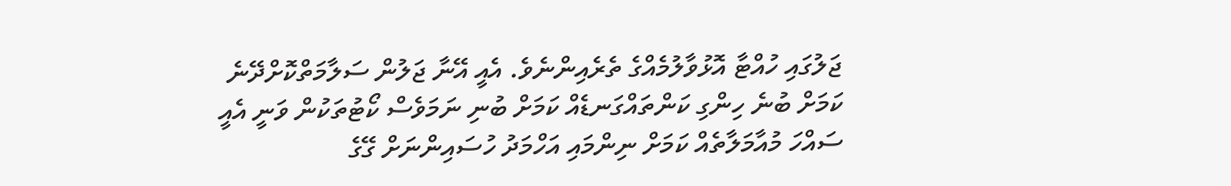ޖަލުގައި ހުއްޓާ އޮޅުވާލުމެއްގެ ތެރެއިންނެވެ. އެއީ އޭނާ ޖަލުން ސަލާމަތްކޮށްދޭނެ ކަމަށް ބުނެ ހިންގި ކަންތައްގަނޑެއް ކަމަށް ބުނި ނަމަވެސް ކޯޓުތަކުން ވަނީ އެއީ ސައްހަ މުއާމަލާތެއް ކަމަށް ނިންމައި އަހްމަދު ހުސައިންނަށް ގޭގެ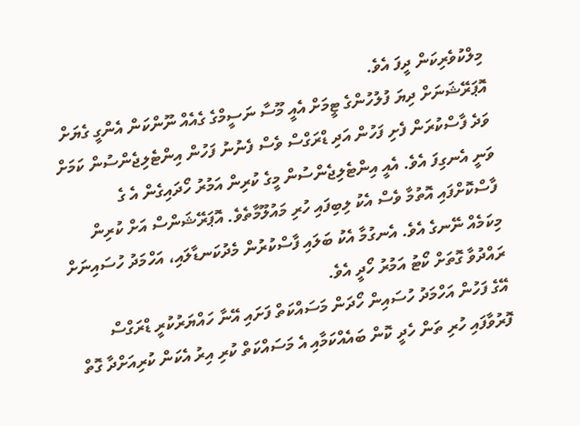މިލްކުވެރިކަން ދީފަ އެވެ.
އޮޕަރޭޝަނަށް ދިޔަ ފުލުހުންގެ ޓީމަށް އެއީ މޫސާ ނަސީމްގެ ގެއެއް ނޫންކަން އެންގީ ގެޔަށް ވަދެ ފާސްކުރަން ފެށި ފަހުން އަދި ޑްރަގްސް ވެސް ފެނުނު ފަހުން އިންޓެލިޖެންސުން ކަމަށް ވަނީ އެނގިފަ އެވެ. އެއީ އިންޓެލިޖެންސުން މީގެ ކުރިން އަމުރު ހޯދައިގެން އެ ގެ ފާސްކޮށްފައި އޮތުމާ ވެސް އެކު ލިބިފައި ހުރި މައުލޫމާތެވެ. އޮޕަރޭޝަންސް އަށް ކުރިން މިކަމެއް ނޭނގެ އެވެ. އެނގުމާ އެކު ބަލައި ފާސްކުރުން މެދުކަނޑާލައި، އަހްމަދު ހުސައިނަށް ރައްދުވާ ގޮތަށް ކޯޓު އަމުރު ހޯދީ އެވެ.
އޭގެ ފަހުން އަހްމަދު ހުސައިން ހޯދަން މަސައްކަތް ފަށައި އޭނާ ހައްޔަރުކުރީ ޑްރަގްސް ފޮރުވާފައި ހުރި ތަން ހެދީ ކޮން ބައެއްކަމާއި އެ މަސައްކަތް ކުރި އިރު އެކަން ކުރިއަށްދާ ގޮތް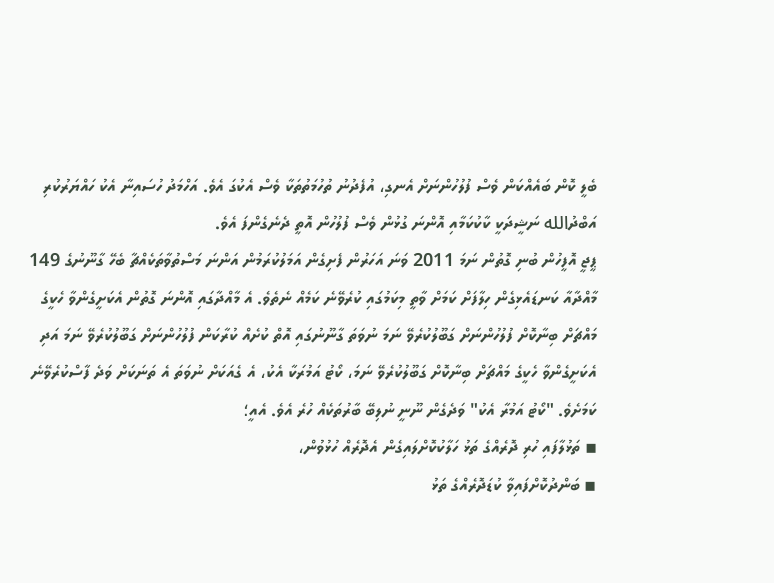ބެލީ ކޮން ބައެއްކަން ވެސް ފުލުހުންނަށް އެނގި، އުފެދުނު ތުހުމަތުތަކާ ވެސް އެކުގަ އެވެ. އަހްމަދު ހުސައިނާ އެކު ހައްޔަރުކުރި އަބްދުالله ނަޝީދަކީ ކާކުކަމާއި އޮންނަ ގުޅުން ވެސް ފުލުހުން އޮތީ ދެނެގެންފަ އެވެ.
ޕީޖީ އޮފީހުން ބުނި ގޮތުން ނަމަ 2011 ވަނަ އަހަރުން ފެށިގެން އަމަލުކުރަމުން އަންނަ މަސްތުވާތަކެއްޗާ ބެހޭ ގާނޫނުގެ 149 މާއްދާއާ ކަނޑައެޅިގެން ހިލާފަށް ކަމަށް ވާތީ މިކަމުގައި ކުރެވޭނެ ކަމެއް ނެތެވެ. އެ މާއްދާގައި އޮންނަ ގޮތުން އެކަށީގެންވާ ހެކީގެ މައްޗަށް ބިނާކޮށް ފުލުހުންނަށް ގަބޫލުކުރެވޭ ނަމަ ނުވަތަ ގާނޫނުގައި އޮތް ކުށެއް ކުރާކަން ފުލުހުންނަށް ގަބޫލުކުރެވޭ ނަމަ އަދި އެކަށީގެންވާ ހެކީގެ މައްޗަށް ބިނާކޮށް ގަބޫލުކުރެވޭ ނަމަ، ކޯޓު އަމުރަކާ އެކު، އެ ގެއަކަށް ނުވަތަ އެ ތަނަކަށް ވަދެ ފާސްކުރެވޭނެ ކަމަށެވެ. "ކޯޓު އަމުރާ އެކު" ވަދެގެން ނޫނީ ނުލިބޭ ބާރުތަކެއް ހުރެ އެވެ. އެއީ؛
▪ ތަޅުލާފައި ހުރި ދޮރެއްގެ ތަޅު ހަލާކުކޮށްލައިގެން އެދޮރެއް ހުޅުވުން،
▪ ބަންދުކޮށްފައިވާ ކުޑަދޮރެއްގެ ތަޅު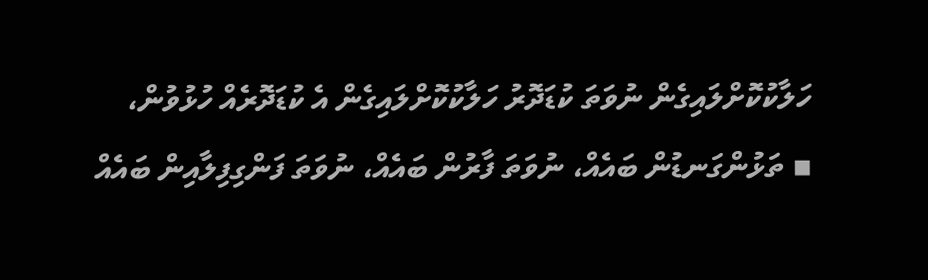ހަލާކުކޮށްލައިގެން ނުވަތަ ކުޑަދޮރު ހަލާކުކޮށްލައިގެން އެ ކުޑަދޮރެއް ހުޅުވުން،
▪ ތަޅުންގަނޑުން ބައެއް، ނުވަތަ ފާރުން ބައެއް، ނުވަތަ ފަންގިފިލާއިން ބައެއް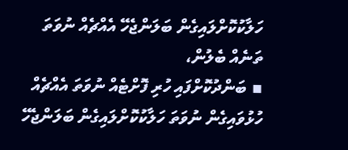ހަލާކުކޮށްލައިގެން ބަލަންޖެހޭ އެއްޗެއް ނުވަތަ ތަނެއް ބެލުން،
▪ ބަންދުކޮށްފައި ހުރި ފޮށްޓެއް ނުވަތަ އެއްޗެއް ހުޅުވައިގެން ނުވަތަ ހަލާކުކޮށްލައިގެން ބަލަންޖެހޭ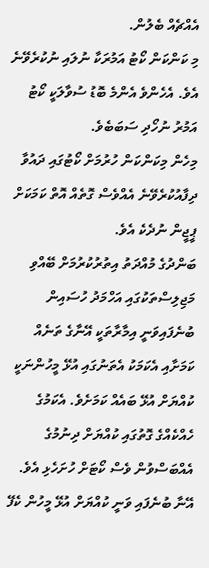އެއްޗެއް ބެލުން.
މި ކަންކަން ކޯޓު އަމުރަކާ ނުލައި ނުކުރެވޭނެ އެވެ. އެހެންވެ އެންމެ ބޮޑު ސުވާލަކީ ކޯޓު އަމުރު ނުހޯދި ސަބަބެވެ.
މިހެން މިކަންކަން ހުރުމަށް ކޯޓުގައި ދައުވާ ދިފާއުކުރެވޭނެ އެއްވެސް ގޮތެއް އޮތް ކަމަކަށް ޕީޖީން ނުދެކެ އެވެ.
ބަންދުގެ މުއްދަތު އިތުރުކުރުމަށް ބޭއްވި މަޖިލިސްތަކުގައި އަހްމަދު ހުސައިން ބުނެފައިވަނީ އިމާރާތަކީ އޭނާގެ ތަނެއް ކަމަށާއި އެކަމަކު އެތަނުގައި އުޅޭ މީހުންނަކީ ކުއްޔަށް އުޅޭ ބައެއް ކަމަށެވެ. އެކަމުގެ ހެއްކެއްގެ ގޮތުގައި ކުއްޔަށް ދިނުމުގެ އެއްބަސްވުން ވެސް ކޯޓަށް ހުށަހެޅި އެވެ. އޭނާ ބުނެފައި ވަނީ ކުއްޔަށް އުޅޭ މީހުން ކެފޭ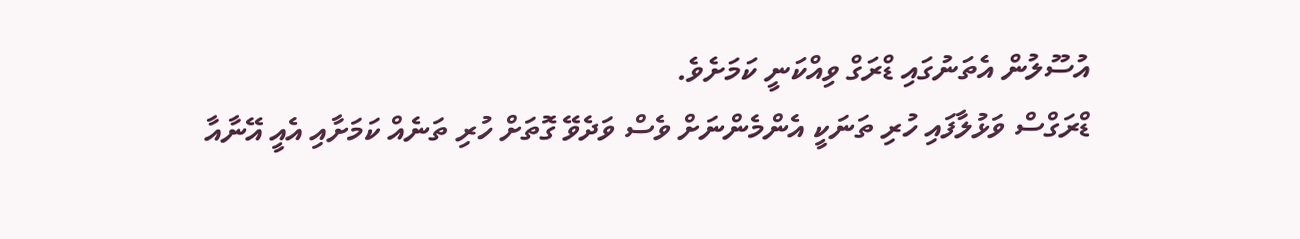އުސޫލުން އެތަނުގައި ޑްރަގް ވިއްކަނީ ކަމަށެވެ.
ޑްރަގްސް ވަޅުލާފައި ހުރި ތަނަކީ އެންމެންނަށް ވެސް ވަދެވޭ ގޮތަށް ހުރި ތަނެއް ކަމަށާއި އެއީ އޭނާއާ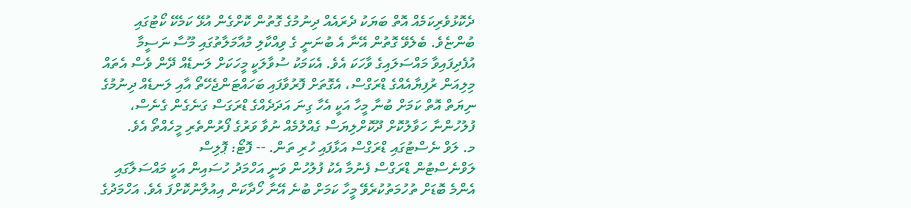ދެކޮޅުވެރިކަމެއް އޮތް ބަޔަކު ދެރައެއް ދިނުމުގެ ގޮތުން ކޮށްގެން އުޅޭ ކަމެކޭ ކޯޓުގައި ބުންޏެވެ. ބެލެވޭ ގޮތުން އޭނާ އެ ބުނަނީ ގެ ވިއްކާލި މުއާމަލާތުގައި މޫސާ ނަސީމާ އުފެދިފައިވާ މައްސަލައިގެ ވާހަކަ އެވެ. އެކަމަކު ސުވާލަކީ މީހަކަށް ލަނޑެއް ދޭން ވެސް އެތައް މިލިއަން ރުފިޔާއެއްގެ ޑްރަގްސް، އެގޮތަށް ފޮރުވާފައި ބަހައްޓަންޖެހޭތޯ އާއި ލަނޑެއް ދިނުމުގެ ނިޔަތް އޮތް ކަމަށް ބުނާ މީހާ އަކީ އެހާ ގިނަ އަދަދެއްގެ ޑްރަގަސް ގަނެގެން ގެނެސް، ފުލުހުންނާ ހަވާލުކޮށް ދޫކޮށްލިޔަސް ގެއްލުމެއް ނުވާ ވަރުގެ ފޯރުންތެރި މީހެއްތޯ އެވެ.
މ. ލަވް ނެސްޓުގައި ޑްރަގްސް އަޅާފައި ހުރި ތަން. -- ފޮޓޯ: ޕޮލިސް
ލަވްނެސްޓުން ޑްރަގްސް ފެނުމާ އެކު ފުލުހުން ވަނީ އަހްމަދު ހުސައިން އަކީ މައްސަލާގައި އެންމެ ބޮޑަށް ތުހުމަތުކުރެވޭ މީހާ ކަމަށް ބުނެ އޭނާ ހޯދާކަން އިއުލާނުކޮށްފަ އެވެ. އަހްމަދުގެ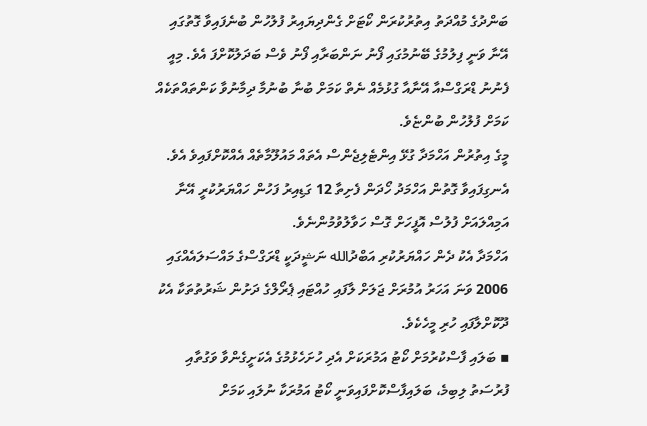ބަންދުގެ މުއްދަތު އިތުރުކުރަން ކޯޓަށް ގެންދިޔައިރު ފުލުހުން ބުނެފައިވާ ގޮތުގައި އޭނާ ވަނީ ފިލުމުގެ ބޭނުމުގައި ފޯނު ނަންބަރާއި ފޯނު ވެސް ބަދަލުކޮށްފަ އެވެ. މިއީ ފެނުނު ޑްރަގްސްއާ އޭނާއާ ގުޅުމެއް ނެތް ކަމަށް ބުނާ ބުނުމާ ދިމާނުވާ ކަންތައްތަކެއް ކަމަށް ފުލުހުން ބުންޏެވެ.
މީގެ އިތުރުން އަހްމަދާ ގުޅޭ އިންޓެލިޖެންސް އެތައް މައުލޫމާތެއް އެއްކޮށްފައިވެ އެވެ.
އެނގިފައިވާ ގޮތުން އަހްމަދު ހޯދަން ފެށިތާ 12 ގަޑިއިރު ފަހުން ހައްޔަރުކުރީ އޭނާ އަމިއްލައަށް ފުލުސް އޮފީހަށް ގޮސް ހަވާލުވުމުންނެވެ.
އަހްމަދާ އެކު ދެން ހައްޔަރުކުރި އަބްދުالله ނަޝީދަކީ ޑްރަގްސްގެ މައްސަލައެއްގައި 2006 ވަނަ އަހަރު އުމުރަށް ޖަލަށް ލާފައި ހުއްޓައި ޕެރޯލްގެ ދަށުން ޝަރުތުތަކާ އެކު ދޫކޮށްލާފައި ހުރި މީހެކެވެ.
▪ ބަލައި ފާސްކުރުމަށް ކޯޓު އަމުރަކަށް އެދި ހުށަހެޅުމުގެ އެކަށީގެންވާ ވަގުތާއި ފުރުސަތު ލިބިމެ، ބަލައިފާސްކޮށްފައިވަނީ ކޯޓު އަމުރަކާ ނުލައި ކަމަށް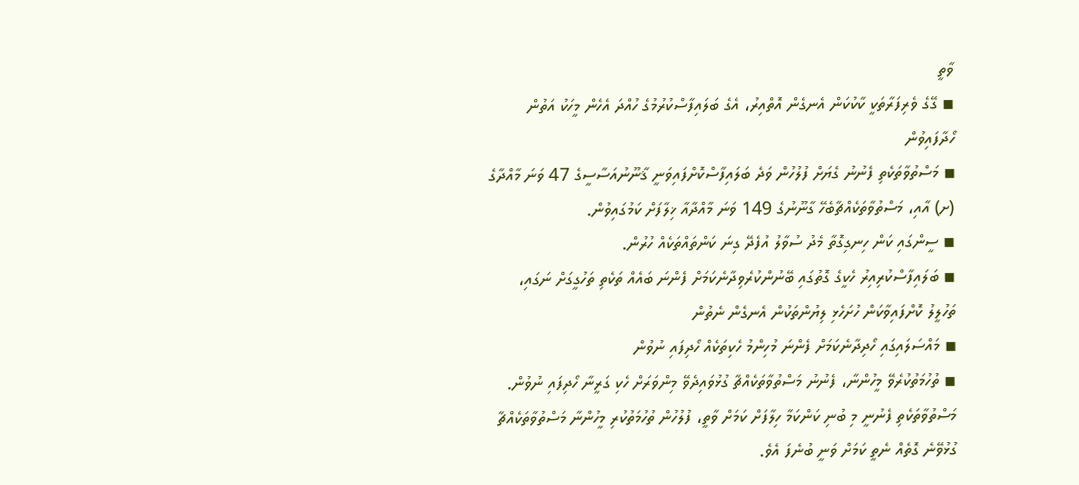ވާތީ
▪ ގޭގެ ވެރިފަރާތަކީ ކާކުކަން އެނގެން އޮތްއިރު، އެގެ ބަލައިފާސްކުރުމުގެ ހުއްދަ އެހެން މީހަކު އަތުން ހޯދާފައިވުން
▪ މަސްތުވާތަކެތި ފެނުނު ގެޔަށް ފުލުހުން ވަދެ ބަލައިފާސްކޮށްފައިވަނީ ޤާނޫނުއަސާސީގެ 47 ވަނަ މާއްދާގެ (ށ) އާއި، މަސްތުވާތަކެއްޗާބެހޭ ގާނޫނުގެ 149 ވަނަ މާއްދާއާ ޚިލާފަށް ކަމުގައިވުން.
▪ ސީންގައި ކަން ހިނގިގޮތާ މެދު ސުވާލު އުފެދޭ ގިނަ ކަންތައްތަކެއް ހުރުން.
▪ ބަލައިފާސްކުރިއިރު ހެކީގެ ގޮތުގައި ބޭނުންކުރެވިދާނެކަމަށް ފެންނަ ބައެއް ތަކެތި ތަހުގީގަށް ނަގައި، ތަހުލީލު ކޮށްފައިވާކަން ހުށަހެޅި ލިޔުންތަކުން އެނގެން ނެތުން
▪ މައްސަލައިގައި ހޯދިދާނެކަމަށް ފެންނަ މުހިންމު ހެކިތަކެއް ހޯދިފައި ނުވުން
▪ ތުހުމަތުކުރެވޭ މީހުންނާ، ފެނުނު މަސްތުވާތަކެއްޗާ ގުޅުވައިދެވޭ މިންވަރަށް ހެކި ގަރީނާ ހޯދިފައި ނުވުން.
މަސްތުވާތަކެތި ފެނުނީ މި ބުނި ކަންކަމާ ހިލާފަށް ކަމަށް ވާތީ، ފުލުހުން ތުހުމަތުކުރި މީހުންނާ މަސްތުވާތަކެއްޗާ ގުޅުވޭނެ ގޮތެއް ނެތީ ކަމަށް ވަނީ ބުނެފަ އެވެ.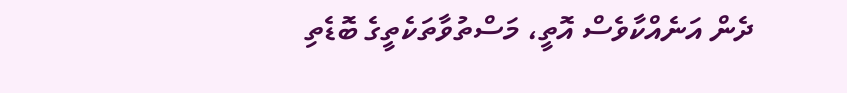ދެން އަނެއްކާވެސް އޮތީ، މަސްތުވާތަކެތީގެ ބޮޑެތި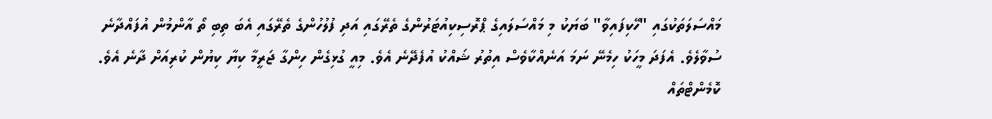މައްސަލަތަކުގައި "ހޭކިފައިވާ" ބަޔަކު މި މައްސަލައިގެ ޕްރޮސިކިއުޓަރުންގެ ތެރޭގައި އަދި ފުލުހުންގެ ތެރޭގައި އެބަ ތިބި ތޯ އާންމުން އުފައްދާނެ ސުވާލެވެ. އެފަދަ މީހަކު ހިމެނޭ ނަމަ އަނެއްކާވެސް އިތުރު ޝައްކު އުފެދޭނެ އެވެ. މިއީ ގުޅިގެން ހިންގާ ޖަރީމާ ކިޔާ ކިޔުން ކުރިއަށް ދާނެ އެވެ.
ކޮމެންޓްތައް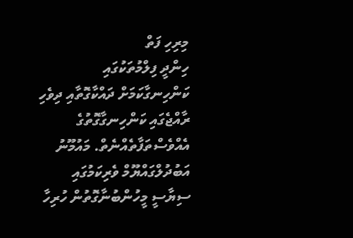މިރިހި ފަތް
ހިންދީ ފިލްމުތަކުގައި ކަންހިނގާކަމަށް ދައްކާގޮތާއި ދިވެހި ރާއްޖެގައި ކަންހިނގާގޮތުގެ އެއްވެސްތަފާތެއްނެތް. މައުމޫނު އަބުދުލްގައްޔޫމް ވެރިކަމުގައި ސިޔާސީ މީހުންބުނާގޮތުން ހުރިހާ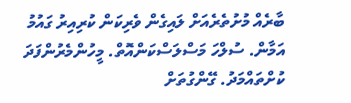ބާރެއް މުށުތެރެއަށް ލައިގެން ވެރިކަން ކުރިއިރު ގައުމު އަމާން. ސުލްހަ މަސްލަސްކަންއޮތް. މީހުންމެރުންފަދަ ކުށްތައްމަދު. ގޭންގުތަށް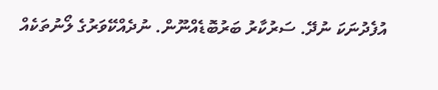އުފެދުނަކަ ނުދޭ. ސަރުކާރު ބަރުބޮޑެއްނޫން. ނުދެއްކޭވަރުގެ ލޯނުތަކެއް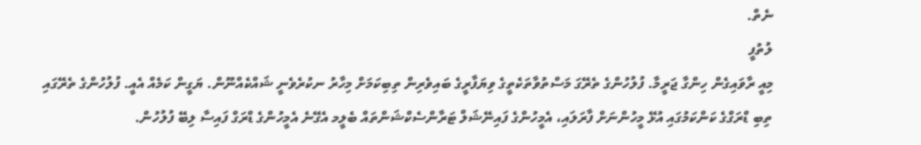ނެތް.
ލުތުފީ
މިއީ ރާވައިގެން ހިންގާ ޖަރީމާ. ފުލުހުންގެ ތެރޭގަ މަސްތުވާތަކެތީގެ ވިޔަފާރީގެ ބައިވެރިން ތިބިކަމަށް މިހާރު ނކުރެވެނީ ޝައްކެއްނޫން. ޔަގީން ކަމެއް އެއީ. ފުލުހުންގެ ތެރޭގައި ތިބި ޑްރަގްގެ ކަންކަމުގައި އުޅޭ މީހުންނަށް ފާރަލައި، އެމީހުންގެ ފައިނޭޝަލް ޓަރާންސެކްޝަންތައް ބެލީމ އެގޭނެ އެމީހުންގެ ޑްރަގް ފައިސާ ލިބޭ ފުލުހުން.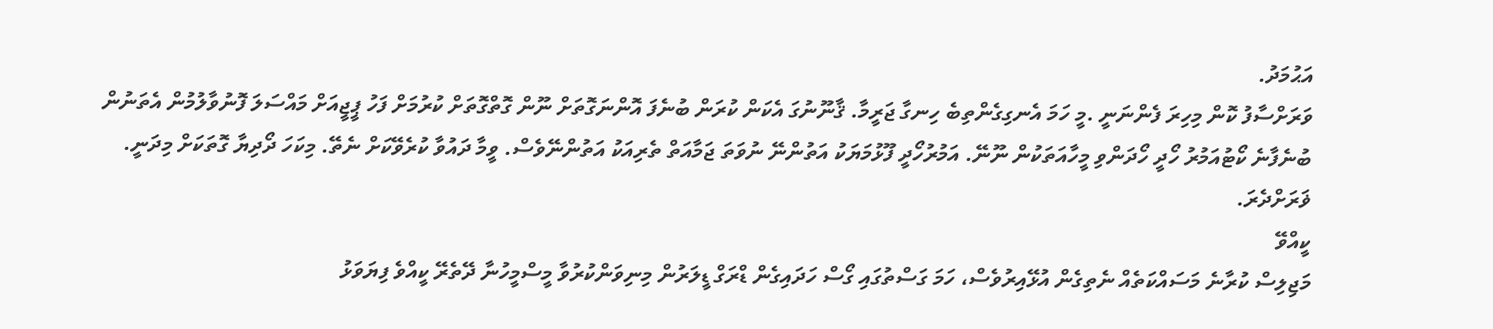އަޙުމަދު.
ވަރަށްސާފު ކޮން މިހިރަ ފެންނަނީ .މީ ހަމަ އެނގިގެންތިބެ ހިނގާ ޖަރީމާ. ޤާނޫނުގަ އެކަން ކުރަން ބުނެފަ އޮންނަގޮތަށް ނޫން ގޮތްގޮތަށް ކުރުމަށް ފަހު ޕީޖީއަށް މައްސަލަ ފޮނުވާލުމުން އެތަނުން ބުނެފާނެ ކޯޓުއަމުރު ހޯދީ ހޯދަންވި މީހާއަތަކުން ނޫނޭ. އަމުރުހޯދީ ފޫޅުމަޔަކު އަތުންނޭ ނުވަތަ ޖަމާއަތް ތެރިއަކު އަތުންނޭވެސް. ވީމާ ދައުވާ ކުރެވޭކަށް ނެތޭ. މިކަހަ ދޯދިޔާ ގޮތަކަށް މިދަނީ. ޥަރަށްދެރަ.
ކީއްވޭ
މަޖިލިސް ކުރާނެ މަސައްކަތެއް ނެތިގެން އުޅޭއިރުވެސް، ހަމަ ގަސްތުގައި ގޯސް ހަދައިގެން ޑްރަގް ޑީލަރުން މިނިވަންކުރުވާ މީސްމީހުނާ ދޭތެރޭ ކީއްވެ ފިޔަވަޅު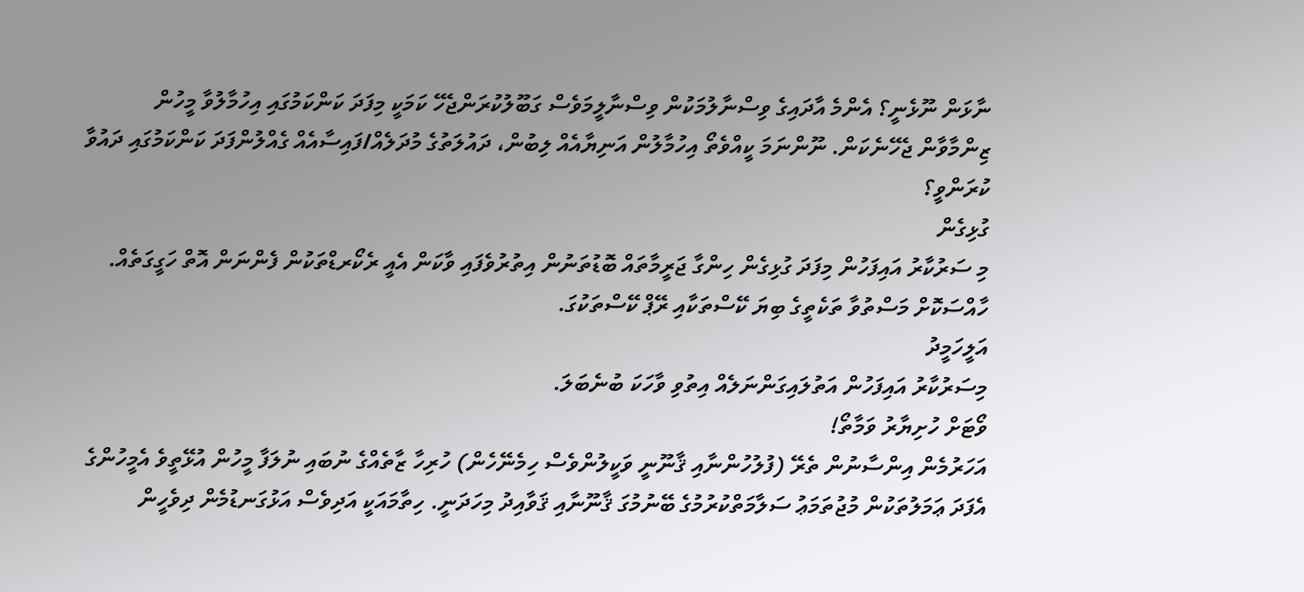ނާޅަން ނޫޅެނީ؟ އެންމެ އާދައިގެ ވިސްނާލުމަކުން ވިސްނާލީމަވެސް ގަބޫލުކުރަންޖެހޭ ކަމަކީ މިފަދަ ކަންކަމުގައި އިހުމާލުވާ މީހުން ޒިންމާވާން ޖެހޭނެކަން. ނޫންނަމަ ކީއްވެތޯ އިހުމާލުން އަނިޔާއެއް ލިބުން، ދައުލަތުގެ މުދަލެއް/ފައިސާއެއް ގެއްލުންފަދަ ކަންކަމުގައި ދައުވާ ކުރަންވީ؟
ގުޅިގެން
މި ސަރުކާރު އައިފަހުން މިފަދަ ގުޅިގެން ހިންގާ ޖަރީމާތައް ބޮޑުތަނުން އިތުރުވެފައި ވާކަން އެއީ ރެކޯރޑްތަކުން ފެންނަން އޮތް ހަގީގަތެއް. ހާއްސަކޮށް މަސްތުވާ ތަކެތީގެ ބިޔަ ކޭސްތަކާއި ރޭޕް ކޭސްތަކުގަ.
އަލީހަމީދު
މިސަރުކާރު އައިފަހުން އަތުލައިގަންނަލެއް އިތުވި ވާހަކަ ބުނެބަލަ.
ވޯޓަށް ހުށިޔާރު ވަމާތޯ!
އަހަރުމެން އިންސާނުން ތެރޭ (ފުލުހުންނާއި ޤާނޫނީ ވަކީލުންވެސް ހިމެނޭހެން) ހުރިހާ ޒާތެއްގެ ނުބައި ނުލަފާ މީހުން އުޅޭތީވެ އެމީހުންގެ އެފަދަ ޢަމަލުތަކުން މުޖުތަމަޢު ސަލާމަތްކުރުމުގެ ބޭނުމުގަ ޤާނޫނާއި ޤަވާއިދު މިހަދަނީ. ހިތާމައަކީ އަދިވެސް އަޅުގަނޑުމެން ދިވެހީން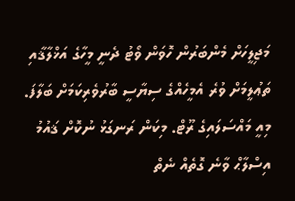މަޖިލީހަށް މެންބަރުން ހޮވަން ވޯޓު ދެނީ މީހާގެ އަޚްލާޤާއި ތަޢުލީމަށް ވުރެ އެމީހެއްގެ ސިޔާސީ ބާރުވެރިކަމަށް ބަލާފަ. މިއީ މައްސަލައިގެ ރޫޓް. މިކަން ރަނގަޅު ނުކޮށް ޤައުމު އިސްލާޙް ވާނެ ގޮތެއް ނެތް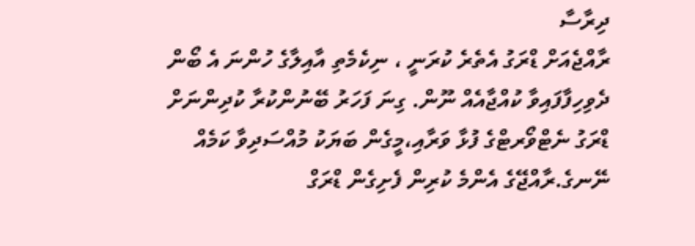ދިރާސާ
ރާއްޖެއަށް ޑްރަގު އެތެރެ ކުރަނީ ، ނިކެމެތި އާއިލާގެ ހުންނަ އެ ބޯން ދެވިހިފާފައިވާ ކުއްޖާއެއް ނޫން. ގިނަ ފަހަރު ބޭނުންކުރާ ކުދިންނަށް ޑްރަގު ނެޓްވޯރޓްގެ ފުޅާ ވަރާއި،މީގެން ބަޔަކު މުއްސަދިވާ ކަމެއް ނޭނގެ.ރާއްޖޭގެ އެންމެ ކުރިން ފެށިގެން ޑްރަގް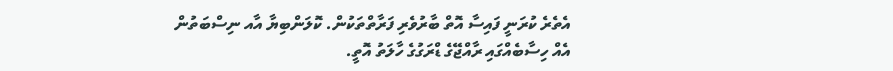އެތެރެ ކުރަނީ ފައިސާ އޮތް ބާރުވެރި ފަރާތްތަކުން. ކޮލަންބިޔާ އާއ ނިސްބަތުން އެއް ހިސާބެއްގައި ރާއްޖޭގެ ޑްރަގުގެ ހާލަތު އޮތީ.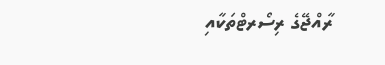ރާއްޖޭގެ ރިސޯރޓްތަކާއި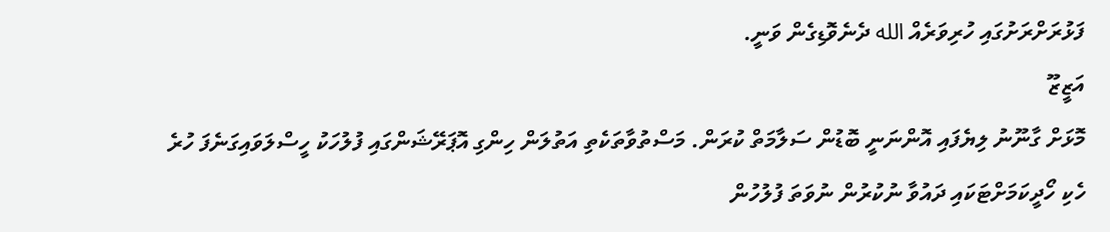ފަޅުރަށްރަށުގައި ހުރިވަރެއް الله ދެނެވޮޑިގެން ވަނީ.
އަޒީޒޫ
މޮޅަށް ގާނޫނު ލިޔެފައި އޮންނަނީ ބޮޑުން ސަލާމަތް ކުރަން. މަސްތުވާތަކެތި އަތުލަން ހިންގި އޮޕަރޭޝަންގައި ފުލުހަކު ހީސްލަވައިގަނެފަ ހުރެ ހެކި ހޯދީކަމަށްޓަކައި ދައުވާ ނުކުރުން ނުވަތަ ފުލުހުން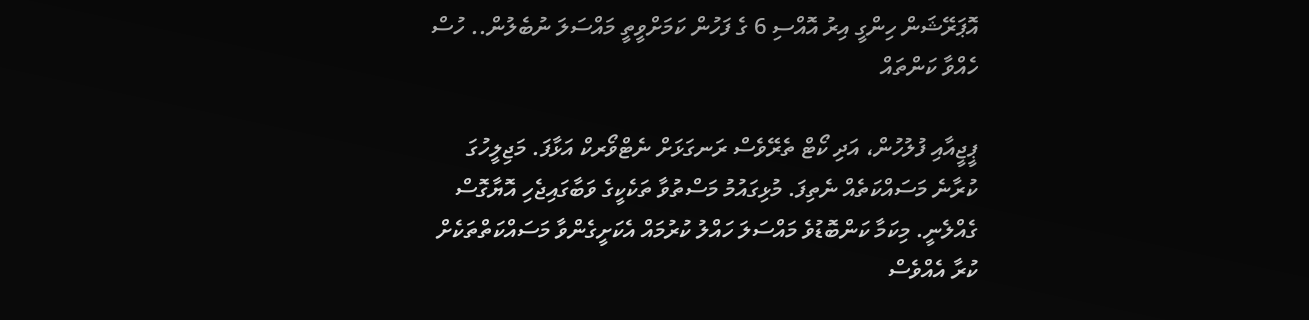އޮޕަރޭޝަން ހިންގީ އިރު އޮއްސި 6 ގެ ފަހުން ކަމަށްވީތީ މައްސަލަ ނުބެލުން.. ހުސް ހެއްވާ ކަންތައް

ޕީޖީއާއި ފުލުހުން، އަދި ކޯޓް ތެރޭވެސް ރަނގަޅަށް ނެޓްވޯރކް އަޅާފަ. މަޖިލީހުގަ ކުރާނެ މަސައްކަތެއް ނެތިފަ. މުޅިގައުމު މަސްތުވާ ތަކެކީގެ ވަބާގައިޖެހި އޮޔާގޮސް ގެއްލެނީ. މިކަމާ ކަންބޮޑުވެ މައްސަލަ ހައްލު ކުރުމައް އެކަށީގެންވާ މަސައްކަތްތަކެށް ކުރާ އެއްވެސް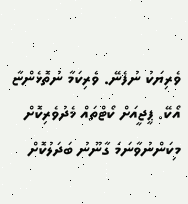ވެރިޔަކު ނުފެނޭ. ވެރިކަމާ ނުތޮޅެންޏާ އޯކޭ. ޕީޖީއަށް ކޯޓްތައް މެދުވެރިކޮށް މިކަންނުވާނަމަ ގާނޫނު ބަދަލުކޮށް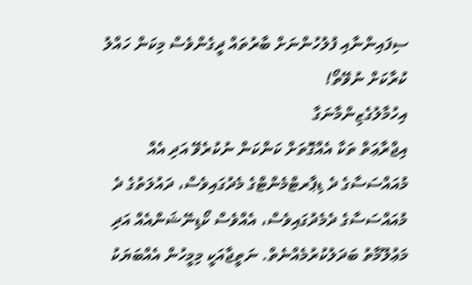ސިފައިންނާއި ފުލުހުންނަށް ބާރުތައް ދީގެންވެސް މިކަން ހައްލު ކުރާކަށް ނުވޭތޯ!
އިހުމާލުގެޒިންމާނަގާ
އިޖްރާޢަތް ތަކާ އެއްގޮތަށް ކަންކަން ނުކުރެވޭ އަދި އެއް މުއައްސަސާގެ ދެ ޑިޕާރޓްމެންޓްގެ މެދުގައިވެސް، ދައުލަތުގެ ދެ މުއައްސަސާގެ ދެމެދުގައިވެސް، އެއްވެސް ކޯޑިނޭޝަންއެއް އަދި މަޢުލޫމާތު ބަދަލުކުރުމެއްނެތް. ނަތީޖާއަކީ މިމީހުން އެއްބަޔަކު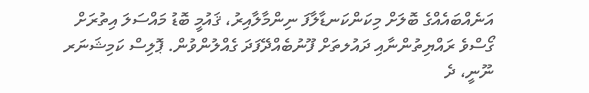އަނެއްބައެއްގެ ބޮލަށް މިކަންކަނޑާލާފަ ނިންމާލާއިރު، ޤައުމީ ބޮޑު މައްސަލަ އިތުރަށް ގޯސްވެ ރައްޔިތުންނާއި ދައުލތަށް ފޫނުބެއްދޭފަދަ ގެއްލުންވުން. ޕޮލިސް ކަމިޝަނަރ ނޫނީ، ދެ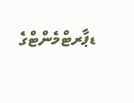ޑޕާރޓްމެންޓްގެ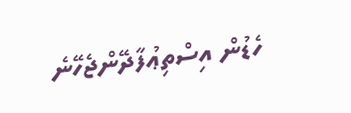ހެޑުން އިސްތިޢުފާދޭންޖެހޭނެ